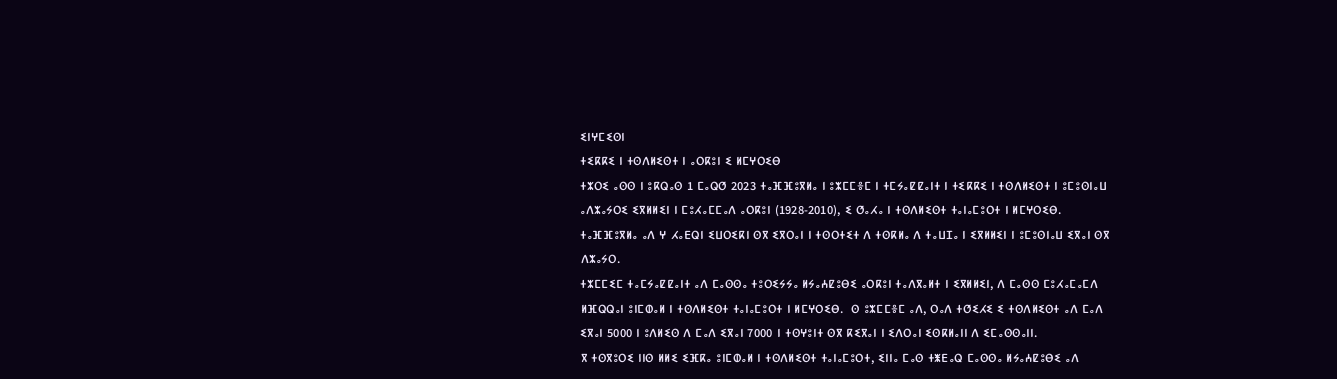ⵉⵏⵖⵎⵉⵙⵏ
ⵜⵉⴽⴽⵉ ⵏ ⵜⵙⴷⵍⵉⵙⵜ ⵏ ⴰⵔⴽⵓⵏ ⵉ ⵍⵎⵖⵔⵉⴱ
ⵜⵣⵔⵉ ⴰⵙⵙ ⵏ ⵓⴽⵕⴰⵙ 1 ⵎⴰⵕⵚ 2023 ⵜⴰⴼⴼⵓⴳⵍⴰ ⵏ ⵓⵣⵎⵎⴻⵎ ⵏ ⵜⵎⵢⴰⵇⵇⴰⵏⵜ ⵏ ⵜⵉⴽⴽⵉ ⵏ ⵜⵙⴷⵍⵉⵙⵜ ⵏ ⵓⵎⵓⵙⵏⴰⵡ ⴰⴷⵣⴰⵢⵔⵉ ⵉⴳⵍⵍⵉⵏ ⵏ ⵎⵓⵃⴰⵎⵎⴰⴷ ⴰⵔⴽⵓⵏ (1928-2010), ⵉ ⵚⴰⵃⴰ ⵏ ⵜⵙⴷⵍⵉⵙⵜ ⵜⴰⵏⴰⵎⵓⵔⵜ ⵏ ⵍⵎⵖⵔⵉⴱ. ⵜⴰⴼⴼⵓⴳⵍⴰ ⴰⴷ ⵖ ⵃⴰⴹⵕⵏ ⵉⵡⵔⵉⴽⵏ ⵙⴳ ⵉⴳⵔⴰⵏ ⵏ ⵜⵙⵔⵜⵉⵜ ⴷ ⵜⵙⴽⵍⴰ ⴷ ⵜⴰⵡⵊⴰ ⵏ ⵉⴳⵍⵍⵉⵏ ⵏ ⵓⵎⵓⵙⵏⴰⵡ ⵉⴳⴰⵏ ⵙⴳ ⴷⵣⴰⵢⵔ.
ⵜⵣⵎⵎⵉⵎ ⵜⴰⵎⵢⴰⵇⵇⴰⵏⵜ ⴰⴷ ⵎⴰⵙⵙⴰ ⵜⵓⵔⵉⵢⵢⴰ ⵍⵢⴰⵄⵇⵓⴱⵉ ⴰⵔⴽⵓⵏ ⵜⴰⴷⴳⴰⵍⵜ ⵏ ⵉⴳⵍⵍⵉⵏ, ⴷ ⵎⴰⵙⵙ ⵎⵓⵃⴰⵎⴰⵎⴷ ⵍⴼⵕⵕⴰⵏ ⵓⵏⵎⵀⴰⵍ ⵏ ⵜⵙⴷⵍⵉⵙⵜ ⵜⴰⵏⴰⵎⵓⵔⵜ ⵏ ⵍⵎⵖⵔⵉⴱ.  ⵙ ⵓⵣⵎⵎⴻⵎ ⴰⴷ, ⵔⴰⴷ ⵜⵚⵉⵃⵉ ⵉ ⵜⵙⴷⵍⵉⵙⵜ ⴰⴷ ⵎⴰⴷ ⵉⴳⴰⵏ 5000 ⵏ ⵓⴷⵍⵉⵙ ⴷ ⵎⴰⴷ ⵉⴳⴰⵏ 7000 ⵏ ⵜⵙⵖⵓⵏⵜ ⵙⴳ ⴽⵉⴳⴰⵏ ⵏ ⵉⴷⵔⴰⵏ ⵉⵙⴽⵍⴰⵏⵏ ⴷ ⵉⵎⴰⵙⵙⴰⵏⵏ.
ⴳ ⵜⵙⴳⵓⵔⵉ ⵏⵏⵙ ⵍⵍⵉ ⵉⴼⴽⴰ ⵓⵏⵎⵀⴰⵍ ⵏ ⵜⵙⴷⵍⵉⵙⵜ ⵜⴰⵏⴰⵎⵓⵔⵜ, ⵉⵏⵏⴰ ⵎⴰⵙ ⵜⵥⴹⴰⵕ ⵎⴰⵙⵙⴰ ⵍⵢⴰⵄⵇⵓⴱⵉ ⴰⴷ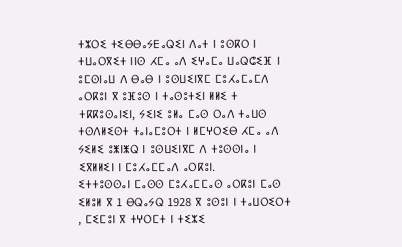ⵜⵣⵔⵉ ⵜⵉⴱⴱⴰⵢⴹⴰⵕⵉⵏ ⴷⴰⵜ ⵏ ⵓⵙⴽⵔ ⵏ ⵜⵡⴰⵔⴳⵉⵜ ⵏⵏⵙ ⵃⵎⴰ ⴰⴷ ⵉⵖⴰⵎⴰ ⵡⴰⵕⵛⵉⴼ ⵏ ⵓⵎⵙⵏⴰⵡ ⴷ ⴱⴰⴱ ⵏ ⵓⵙⵡⵉⵏⴳⵎ ⵎⵓⵃⴰⵎⴰⵎⴷ ⴰⵔⴽⵓⵏ ⴳ ⵓⴼⵓⵙ ⵏ ⵜⴰⵙⵓⵜⵉⵏ ⵍⵍⵉ ⵜ ⵜⴽⴽⵓⵙⴰⵏⵉⵏ, ⵢⵉⵏⵉ ⵓⵍⴰ ⵎⴰⵙ ⵔⴰⴷ ⵜⴰⵡⵙ ⵜⵙⴷⵍⵉⵙⵜ ⵜⴰⵏⴰⵎⵓⵔⵜ ⵏ ⵍⵎⵖⵔⵉⴱ ⵃⵎⴰ ⴰⴷ ⵢⵉⵍⵉ ⵓⵥⵏⵥⵕ ⵏ ⵓⵙⵡⵉⵏⴳⵎ ⴷ ⵜⵓⵙⵙⵏⴰ ⵏ ⵉⴳⵍⵍⵉⵏ ⵏ ⵎⵓⵃⴰⵎⵎⴰⴷ ⴰⵔⴽⵓⵏ.
ⵉⵜⵜⵓⵙⵙⴰⵏ ⵎⴰⵙⵙ ⵎⵓⵃⴰⵎⵎⴰⵙ ⴰⵔⴽⵓⵏ ⵎⴰⵙ ⵉⵍⵓⵍ ⴳ 1 ⴱⵕⴰⵢⵕ 1928 ⴳ ⵓⵙⵓⵏ ⵏ ⵜⴰⵡⵔⵉⵔⵜ , ⵎⵉⵎⵓⵏ ⴳ ⵜⵖⵔⵎⵜ ⵏ ⵜⵉⵣⵉ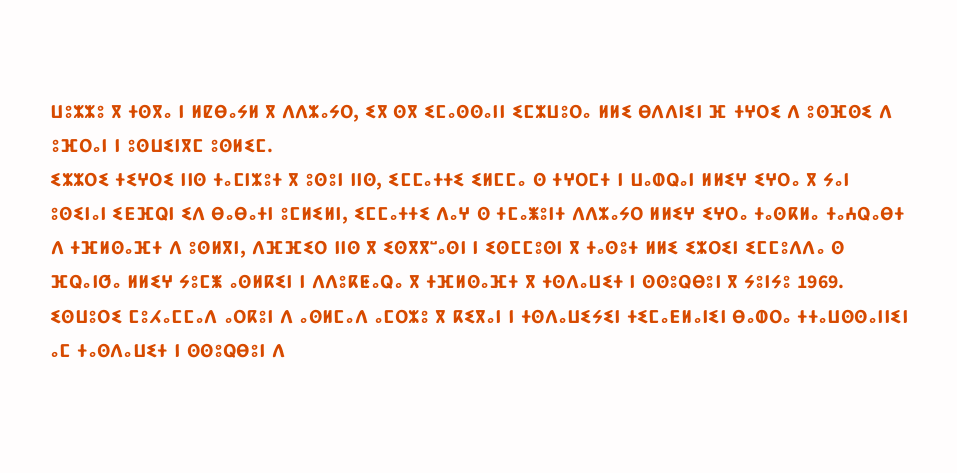ⵡⵓⵣⵣⵓ ⴳ ⵜⵙⴳⴰ ⵏ ⵍⵇⴱⴰⵢⵍ ⴳ ⴷⴷⵣⴰⵢⵔ, ⵉⴳ ⵙⴳ ⵉⵎⴰⵙⵙⴰⵏⵏ ⵉⵎⵣⵡⵓⵔⴰ ⵍⵍⵉ ⴱⴷⴷⵏⵉⵏ ⴼ ⵜⵖⵔⵉ ⴷ ⵓⵙⴼⵙⵉ ⴷ ⵓⴼⵔⴰⵏ ⵏ ⵓⵙⵡⵉⵏⴳⵎ ⵓⵙⵍⵉⵎ.
ⵉⵣⵣⵔⵉ ⵜⵉⵖⵔⵉ ⵏⵏⵙ ⵜⴰⵎⵏⵣⵓⵜ ⴳ ⵓⵙⵓⵏ ⵏⵏⵙ, ⵉⵎⵎⴰⵜⵜⵉ ⵉⵍⵎⵎⴰ ⵙ ⵜⵖⵔⵎⵜ ⵏ ⵡⴰⵀⵕⴰⵏ ⵍⵍⵉⵖ ⵉⵖⵔⴰ ⴳ ⵢⴰⵏ ⵓⵙⵉⵏⴰⵏ ⵉⴹⴼⵕⵏ ⵉⴷ ⴱⴰⴱⴰⵜⵏ ⵓⵎⵍⵉⵍⵏ, ⵉⵎⵎⴰⵜⵜⵉ ⴷⴰⵖ ⵙ ⵜⵎⴰⵥⵓⵏⵜ ⴷⴷⵣⴰⵢⵔ ⵍⵍⵉⵖ ⵉⵖⵔⴰ ⵜⴰⵙⴽⵍⴰ ⵜⴰⵄⵕⴰⴱⵜ ⴷ ⵜⴼⵍⵙⴰⴼⵜ ⴷ ⵓⵙⵍⴳⵏ, ⴷⴼⴼⵉⵔ ⵏⵏⵙ ⴳ ⵉⵙⴳⴳⵯⴰⵙⵏ ⵏ ⵉⵙⵎⵎⵓⵙⵏ ⴳ ⵜⴰⵙⵓⵜ ⵍⵍⵉ ⵉⵣⵔⵉⵏ ⵉⵎⵎⵓⴷⴷⴰ ⵙ ⴼⵕⴰⵏⵚⴰ ⵍⵍⵉⵖ ⵢⵓⵎⵥ ⴰⵙⵍⴽⵉⵏ ⵏ ⴷⴷⵓⴽⵟⴰⵕⴰ ⴳ ⵜⴼⵍⵙⴰⴼⵜ ⴳ ⵜⵙⴷⴰⵡⵉⵜ ⵏ ⵙⵙⵓⵕⴱⵓⵏ ⴳ ⵢⵓⵏⵢⵓ 1969.
ⵉⵙⵡⵓⵔⵉ ⵎⵓⵃⴰⵎⵎⴰⴷ ⴰⵔⴽⵓⵏ ⴷ ⴰⵙⵍⵎⴰⴷ ⴰⵎⵔⵣⵓ ⴳ ⴽⵉⴳⴰⵏ ⵏ ⵜⵙⴷⴰⵡⵉⵢⵉⵏ ⵜⵉⵎⴰⴹⵍⴰⵏⵉⵏ ⴱⴰⵀⵔⴰ ⵜⵜⴰⵡⵙⵙⴰⵏⵏⵉⵏ ⴰⵎ ⵜⴰⵙⴷⴰⵡⵉⵜ ⵏ ⵙⵙⵓⵕⴱⵓⵏ ⴷ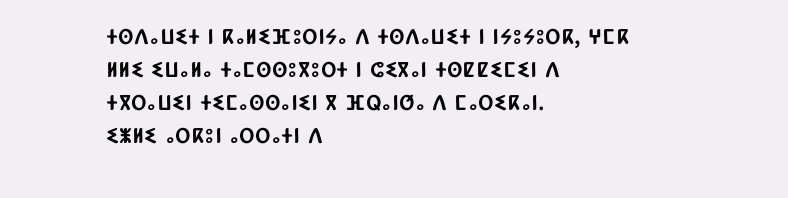ⵜⵙⴷⴰⵡⵉⵜ ⵏ ⴽⴰⵍⵉⴼⵓⵔⵏⵢⴰ ⴷ ⵜⵙⴷⴰⵡⵉⵜ ⵏ ⵏⵢⵓⵢⵓⵔⴽ, ⵖⵎⴽ ⵍⵍⵉ ⵉⵡⴰⵍⴰ ⵜⴰⵎⵙⵙⵓⴳⵓⵔⵜ ⵏ ⵛⵉⴳⴰⵏ ⵜⵙⵇⵇⵉⵎⵉⵏ ⴷ ⵜⴳⵔⴰⵡⵉⵏ ⵜⵉⵎⴰⵙⵙⴰⵏⵉⵏ ⴳ ⴼⵕⴰⵏⵚⴰ ⴷ ⵎⴰⵔⵉⴽⴰⵏ.
ⵉⵥⵍⵉ ⴰⵔⴽⵓⵏ ⴰⵔⵔⴰⵜⵏ ⴷ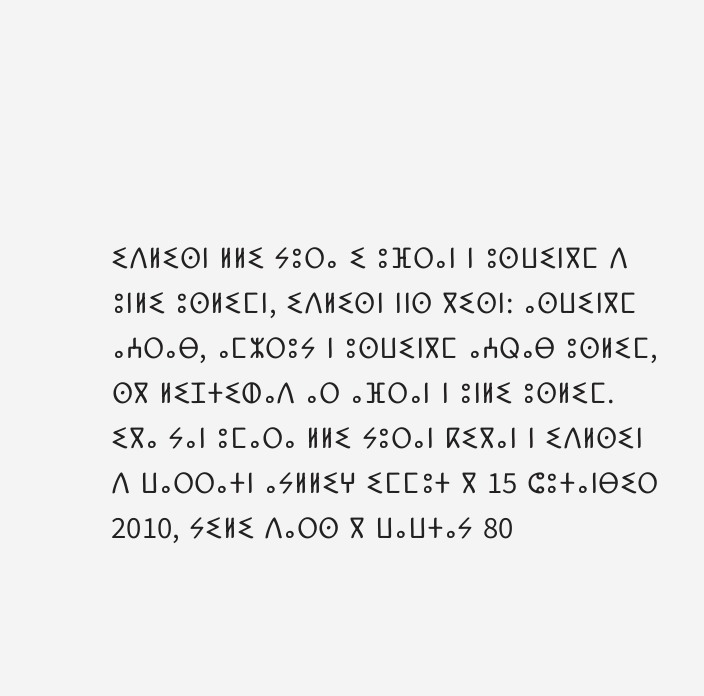ⵉⴷⵍⵉⵙⵏ ⵍⵍⵉ ⵢⵓⵔⴰ ⵉ ⵓⴼⵔⴰⵏ ⵏ ⵓⵙⵡⵉⵏⴳⵎ ⴷ ⵓⵏⵍⵉ ⵓⵙⵍⵉⵎⵏ, ⵉⴷⵍⵉⵙⵏ ⵏⵏⵙ ⴳⵉⵙⵏ: ⴰⵙⵡⵉⵏⴳⵎ ⴰⵄⵔⴰⴱ, ⴰⵎⵣⵔⵓⵢ ⵏ ⵓⵙⵡⵉⵏⴳⵎ ⴰⵄⵕⴰⴱ ⵓⵙⵍⵉⵎ, ⵙⴳ ⵍⵉⵊⵜⵉⵀⴰⴷ ⴰⵔ ⴰⴼⵔⴰⵏ ⵏ ⵓⵏⵍⵉ ⵓⵙⵍⵉⵎ. ⵉⴳⴰ ⵢⴰⵏ ⵓⵎⴰⵔⴰ ⵍⵍⵉ ⵢⵓⵔⴰⵏ ⴽⵉⴳⴰⵏ ⵏ ⵉⴷⵍⵙⵉⵏ ⴷ ⵡⴰⵔⵔⴰⵜⵏ ⴰⵢⵍⵍⵉⵖ ⵉⵎⵎⵓⵜ ⴳ 15 ⵛⵓⵜⴰⵏⴱⵉⵔ 2010, ⵢⵉⵍⵉ ⴷⴰⵔⵙ ⴳ ⵡⴰⵡⵜⴰⵢ 80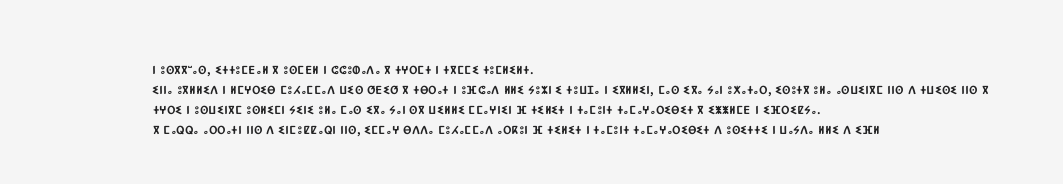ⵏ ⵓⵙⴳⴳⵯⴰⵙ, ⵉⵜⵜⵓⵎⴹⴰⵍ ⴳ ⵓⵙⵎⴹⵍ ⵏ ⵛⵛⵓⵀⴰⴷⴰ ⴳ ⵜⵖⵔⵎⵜ ⵏ ⵜⴳⵎⵎⵉ ⵜⵓⵎⵍⵉⵍⵜ.
ⵉⵏⵏⴰ ⵓⴳⵍⵍⵉⴷ ⵏ ⵍⵎⵖⵔⵉⴱ ⵎⵓⵃⴰⵎⵎⴰⴷ ⵡⵉⵙ ⵚⴹⵉⵚ ⴳ ⵜⴱⵔⴰⵜ ⵏ ⵓⴼⵛⴰⴷ ⵍⵍⵉ ⵢⵓⵣⵏ ⵉ ⵜⵓⵡⵊⴰ ⵏ ⵉⴳⵍⵍⵉⵏ, ⵎⴰⵙ ⵉⴳⴰ ⵢⴰⵏ ⵓⵅⴰⵜⴰⵔ, ⵉⵙⵓⵜⴳ ⵓⵍⴰ ⴰⵙⵡⵉⵏⴳⵎ ⵏⵏⵙ ⴷ ⵜⵡⵉⵙⵉ ⵏⵏⵙ ⴳ ⵜⵖⵔⵉ ⵏ ⵓⵙⵡⵉⵏⴳⵎ ⵓⵙⵍⵉⵎⵏ ⵢⵉⵏⵉ ⵓⵍⴰ ⵎⴰⵙ ⵉⴳⴰ ⵢⴰⵏ ⵙⴳ ⵡⵉⵍⵍⵉ ⵎⵎⴰⵖⵏⵉⵏ ⴼ ⵜⵉⵍⵉⵜ ⵏ ⵜⴰⵎⵓⵏⵜ ⵜⴰⵎⴰⵖⴰⵔⵉⴱⵉⵜ ⴳ ⵉⵥⵥⵍⵎⴹ ⵏ ⵉⴼⵔⵉⵇⵢⴰ.
ⴳ ⵎⴰⵕⵕⴰ ⴰⵔⵔⴰⵜⵏ ⵏⵏⵙ ⴷ ⵉⵏⵎⵓⵇⵇⴰⵕⵏ ⵏⵏⵙ, ⵉⵎⵎⴰⵖ ⴱⴷⴷⴰ ⵎⵓⵃⴰⵎⵎⴰⴷ ⴰⵔⴽⵓⵏ ⴼ ⵜⵉⵍⵉⵜ ⵏ ⵜⴰⵎⵓⵏⵜ ⵜⴰⵎⴰⵖⴰⵔⵉⴱⵉⵜ ⴷ ⵓⵙⵉⵜⵜⵉ ⵏ ⵡⴰⵢⴷⴰ ⵍⵍⵉ ⴷ ⵉⴼⵍ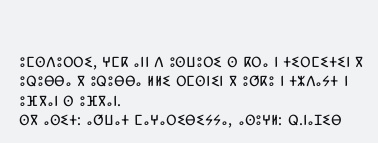ⵓⵎⵙⴷⵓⵔⵔⵉ, ⵖⵎⴽ ⴰⵏⵏ ⴷ ⵓⵙⵡⵓⵔⵉ ⵙ ⴽⵔⴰ ⵏ ⵜⵉⵔⵎⵉⵜⵉⵏ ⴳ ⵓⵕⵓⴱⴱⴰ ⴳ ⵓⵕⵓⴱⴱⴰ ⵍⵍⵉ ⵔⵎⵙⵏⵉⵏ ⴳ ⵓⵚⴽⵓ ⵏ ⵜⵣⴷⴰⵢⵜ ⵏ ⵓⴼⴳⴰⵏ ⵙ ⵓⴼⴳⴰⵏ.
ⵙⴳ ⴰⵙⵉⵜ: ⴰⵚⵡⴰⵜ ⵎⴰⵖⴰⵔⵉⴱⵉⵢⵢⴰ, ⴰⵙⵓⵖⵍ: ⵕ.ⵏⴰⵊⵉⴱ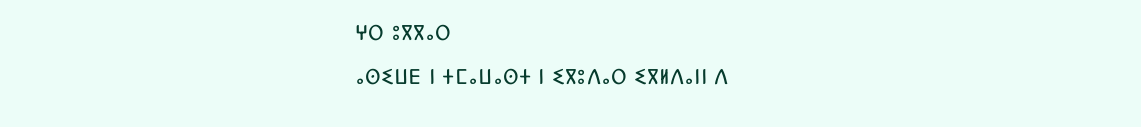ⵖⵔ ⵓⴳⴳⴰⵔ
ⴰⵙⵉⵡⴹ ⵏ ⵜⵎⴰⵡⴰⵙⵜ ⵏ ⵉⴳⵓⴷⴰⵔ ⵉⴳⵍⴷⴰⵏⵏ ⴷ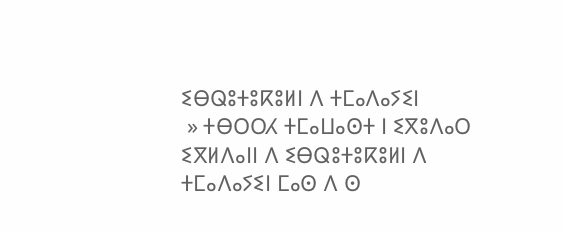ⵉⴱⵕⵓⵜⵓⴽⵓⵍⵏ ⴷ ⵜⵎⴰⴷⴰⵢⵉⵏ
 » ⵜⴱⵔⵔⵃ ⵜⵎⴰⵡⴰⵙⵜ ⵏ ⵉⴳⵓⴷⴰⵔ ⵉⴳⵍⴷⴰⵏⵏ ⴷ ⵉⴱⵕⵓⵜⵓⴽⵓⵍⵏ ⴷ ⵜⵎⴰⴷⴰⵢⵉⵏ ⵎⴰⵙ ⴷ ⵙ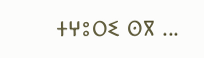ⵜⵖⵓⵔⵉ ⵙⴳ ...